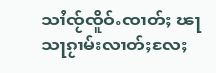သၢႆၸႂ်ၸိူဝ်ႉၸၢတ်ႈ ၽႃသႃၵႂၢမ်းလၢတ်ႈလႄႈ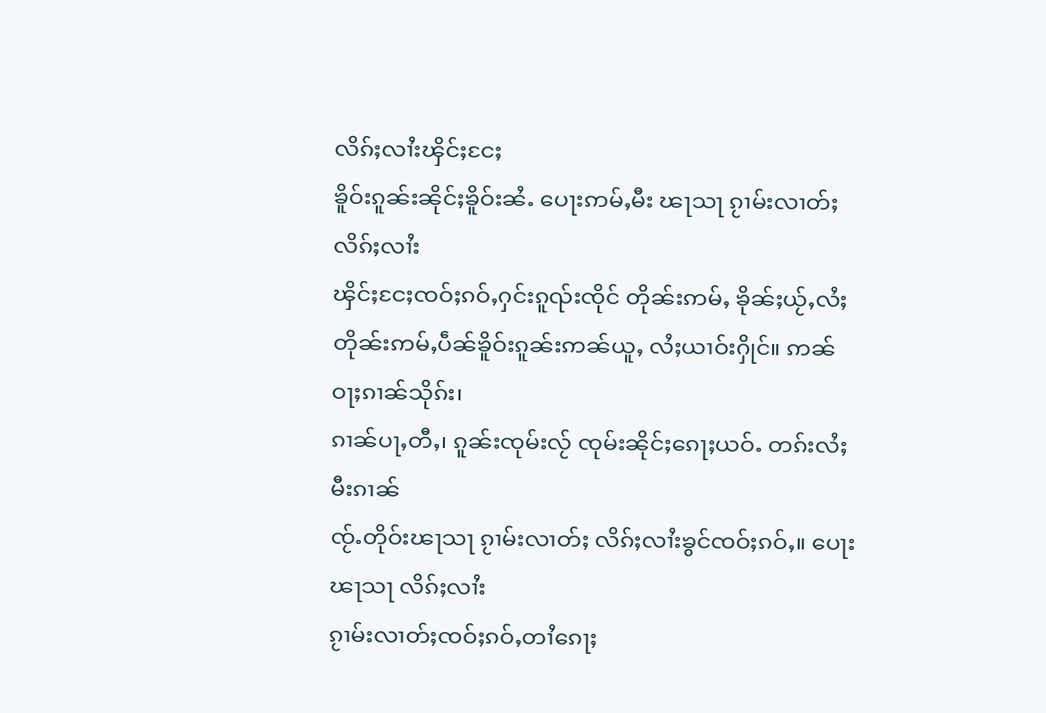လိၵ်ႈလၢႆးၾိင်ႈငႄႈ
ၶိူဝ်းၵူၼ်းၼိုင်ႈၶိူဝ်းၼႆႉ ပေႃးဢမ်ႇမီး ၽႃသႃ ၵႂၢမ်းလၢတ်ႈ လိၵ်ႈလၢႆး
ၾိင်ႈငႄႈၸဝ်ႈၵဝ်ႇႁင်းၵူၺ်းၸိုင် တိုၼ်းဢမ်ႇ ၶိုၼ်ႈယႂ်ႇလႆႈ
တိုၼ်းဢမ်ႇပဵၼ်ၶိူဝ်းၵူၼ်းဢၼ်ယူႇ လႆႈယၢဝ်းႁိုင်။ ဢၼ်ဝႃႈၵၢၼ်သိုၵ်း၊
ၵၢၼ်ပႃႇတီႇ၊ ၵူၼ်းၸုမ်းလႂ် ၸုမ်းၼိုင်ႈၵေႃႈယဝ်ႉ တၵ်းလႆႈမီးၵၢၼ်
ၸႂ်ႉတိုဝ်းၽႃသႃ ၵႂၢမ်းလၢတ်ႈ လိၵ်ႈလၢႆးၶွင်ၸဝ်ႈၵဝ်ႇ။ ပေႃးၽႃသႃ လိၵ်ႈလၢႆး
ၵႂၢမ်းလၢတ်ႈၸဝ်ႈၵဝ်ႇတၢႆၵေႃႈ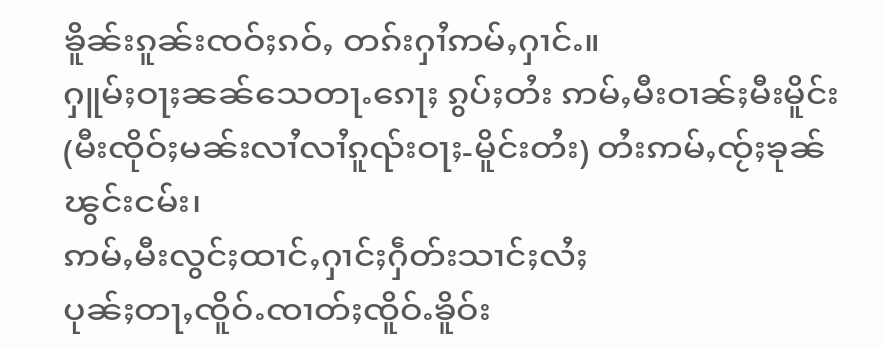ၶိူၼ်းၵူၼ်းၸဝ်ႈၵဝ်ႇ တၵ်းႁၢႆဢမ်ႇႁၢင်ႉ။
ႁူမ်ႈဝႃႈၼၼ်သေတႃႉၵေႃႈ ၵွပ်ႈတႆး ဢမ်ႇမီးဝၢၼ်ႈမီးမိူင်း
(မီးၸိုဝ်ႈမၼ်းလၢႆလၢႆၵူၺ်းဝႃႈ-မိူင်းတႆး) တႆးဢမ်ႇၸႂ်ႈၶုၼ် ၽွင်းငမ်း၊
ဢမ်ႇမီးလွင်ႈထၢင်ႇႁၢင်ႈႁဵတ်းသၢင်ႈလႆႈ
ပုၼ်ႈတႃႇၸိူဝ်ႉၸၢတ်ႈၸိူဝ်ႉၶိူဝ်း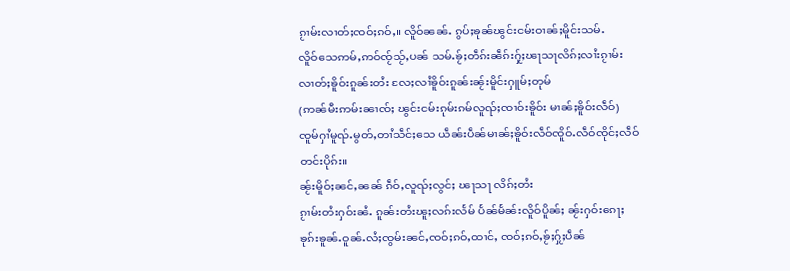ၵႂၢမ်းလၢတ်ႈၸဝ်ႈၵဝ်ႇ။ လိူဝ်ၼၼ်ႉ ၵွပ်ႈၶုၼ်ၽွင်းငမ်းဝၢၼ်ႈမိူင်းသမ်ႉ
လိူဝ်သေဢမ်ႇဢဝ်ၸႂ်သႂ်ႇပၼ် သမ်ႉၶႂ်ႈတဵၵ်းၼဵၵ်းႁႂ်ႈၽႃသႃလိၵ်ႈလၢႆးၵႂၢမ်း
လၢတ်ႈၶိူဝ်းၵူၼ်းတႆး လႄႈလၢႆၶိူဝ်းၵူၼ်းၼႂ်းမိူင်းႁူမ်ႈတုမ်
(ဢၼ်မီးဢမ်းၼၢၸ်ႈ ၽွင်းငမ်းၵုမ်းၵမ်လူၺ်ႈၸၢဝ်းၶိူဝ်း မၢၼ်ႈၶိူဝ်းလဵဝ်)
ၸူမ်ႁၢႆမူၺ်ႉမွတ်ႇတၢႆသဵင်ႈသေ ယဵၼ်းပဵၼ်မၢၼ်ႈၶိူဝ်းလဵဝ်ၸိူဝ်ႉလဵဝ်ၸိုင်ႈလဵဝ်
တင်းပိုၵ်း။
ၼႂ်းမိူဝ်ႈၼင်ႇၼၼ် ၵဵဝ်ႇလူၺ်ႈလွင်ႈ ၽႃသႃ လိၵ်ႈတႆး
ၵႂၢမ်းတႆးႁဝ်းၼႆႉ ၵူၼ်းတႆးၽူႈလၵ်းလႅမ် ပႅၼ်မႅၼ်းလိူဝ်ပိူၼ်ႈ ၼႂ်းႁဝ်းၵေႃႈ
ၶုၵ်းၶူၼ်ႉဝူၼ်ႉလႆႈၸွမ်းၼင်ႇၸဝ်ႈၵဝ်ႇထၢင်ႇ ၸဝ်ႈၵဝ်ႇၶႂ်ႈႁႂ်ႈပဵၼ်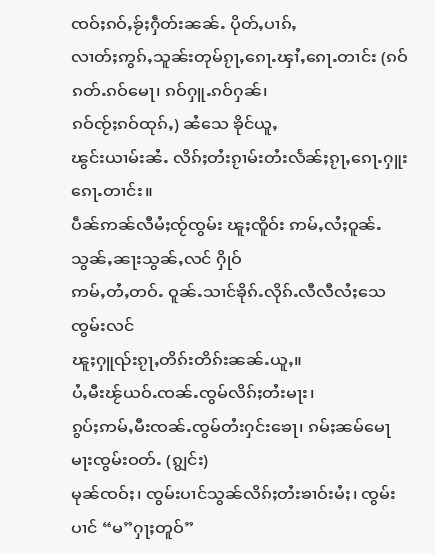ၸဝ်ႈၵဝ်ႇၶႂ်ႈႁဵတ်းၼၼ်ႉ ပိုတ်ႇပၢၵ်ႇ
လၢတ်ႈဢွၵ်ႇသူၼ်းတုမ်ၵႂႃႇၵေႃႉၾၢႆႇၵေႃႉတၢင်း (ၵဝ်ၵတ်ႉၵဝ်မေႃ၊ ၵဝ်ႁူႉၵဝ်ႁၼ်၊
ၵဝ်ၸႂ်ႈၵဝ်ထုၵ်ႇ) ၼႆသေ ၶိုင်ယူႇ
ၽွင်းယၢမ်းၼႆႉ လိၵ်ႈတႆးၵႂၢမ်းတႆးလႅၼ်ႈၵႂႃႇၵေႃႉႁူးၵေႃႉတၢင်း။
ပဵၼ်ဢၼ်လီမႆႈၸႂ်ၸွမ်း ၽူႈၸိူဝ်း ဢမ်ႇလႆႈဝူၼ်ႉသွၼ်ႇၼႃးသွၼ်ႇလင် ႁိုဝ်
ဢမ်ႇတႆႇတဝ်ႉ ဝူၼ်ႉသၢင်ၶိုၵ်ႉလိုၵ်ႉလီလီလႆႈသေ ၸွမ်းလင်
ၽူႈႁူၺ်းၵႂႃႇတိၵ်းတိၵ်းၼၼ်ႉယူႇ။
ပႆႇမီးၽႂ်ယဝ်ႉၸၼ်ႉၸွမ်လိၵ်ႈတႆးမႃး၊
ၵွပ်ႈဢမ်ႇမီးၸၼ်ႉၸွမ်တႆးႁင်းၶေႃ၊ ၵမ်ႈၼမ်မေႃမႃးၸွမ်းဝတ်ႉ (ၵျွင်း)
မုၼ်ၸဝ်ႈ၊ ၸွမ်းပၢင်သွၼ်လိၵ်ႈတႆးၶၢဝ်းမႆႈ၊ ၸွမ်းပၢင် “မ”ႁႃႈတူဝ်”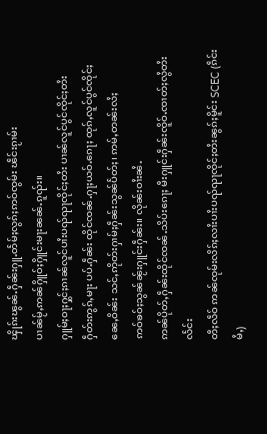ၾိုၵ်းၽွၼ်ႉႁဵၼ်းႁူႉတႅမ်ႈလွၵ်ႈဢဝ်ၸွမ်း ၽဵင်းၵႂၢမ်း
ပၢၼ်မႂ်ႇဢၼ်ႁိူဝ်ႈႁိူင်းမႃးၼၼ်ႉၵူၺ်း။
ႁူမ်ႈဝႃႈႁွင်ႈၵၢၼ်လူင်ပၢႆးပၺ်ၺႃၸိုင်ႈတႆး ပၢၼ်လူင်ပွင်ၸိုင်ႈတႆး
ႁဵတ်းဢွၵ်ႇမႃး ပပ်ႉႁဵၼ်း ထိုင်ၸၼ်ႉႁႃႈယဝ်ႉၵေႃႈ ထုၵ်ႇလူင်ပွင်ၸိုင်ႈ
ၼေႇဝိၼ်း သင်ႇဢိုတ်းႁၢမ်ႈႁဵၼ်းသွၼ်ပႅတ်ႈ၊ ဢမ်ႇတၼ်းလႆႈ
ဢဝ်ၶဝ်ႈသွၼ်ၼႂ်းႁူင်းႁဵၼ်း။ လိုၼ်းဝၢႆးၼႆႉ
ဢၼ်ပိုတ်ႇႁဵၼ်းထိုင်ၸၼ်ႉသိပ်းၵေႃႈ မီးႁူင်းႁဵၼ်းၸိူဝ်ႉၸၢတ်ႈလွႆတႆးလႅင်း
တီႈလဵဝ် ဢၼ်ၸုမ်းလိၵ်ႈလၢႆးပၢႆးပၺ်ၺႃၸိုင်ႈတႆးၼွၵ်ႈမိူင်း SCEC (ၵဵင်းမႆႇ)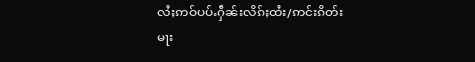လႆႈဢဝ်ပပ်ႉႁဵၼ်းလိၵ်ႈထႆး/ဢင်းၵိတ်း
မႃး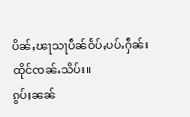ပိၼ်ႇၽႃသႃပဵၼ်ဝႅပ်ႇပပ်ႉႁဵၼ်းထိုင်ၸၼ်ႉသိပ်း။
ၵွပ်ႈၼၼ်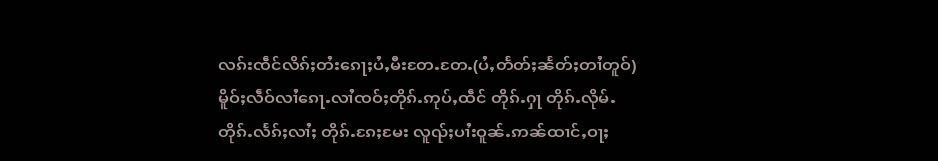လၵ်းၸဵင်လိၵ်ႈတႆးၵေႃႈပႆႇမီးတႄႉတႄႉ(ပႆႇတႅတ်ႈၼႅတ်ႈတၢႆတူဝ်)
မိူဝ်ႈလဵဝ်လၢႆၵေႃႉလၢႆၸဝ်ႈတိုၵ်ႉဢုပ်ႇထဵင် တိုၵ်ႉႁႃ တိုၵ်ႉလိုမ်ႉ
တိုၵ်ႉလႅၵ်ႈလၢႆႈ တိုၵ်ႉၵႄႈမႄး လူၺ်ႈပၢႆးဝူၼ်ႉဢၼ်ထၢင်ႇဝႃႈ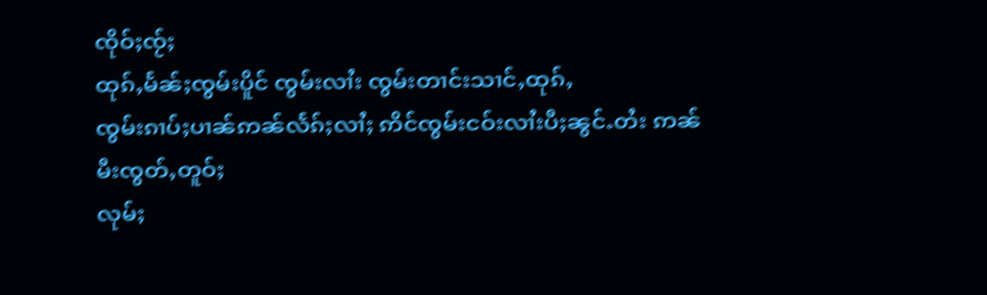ၸိုဝ်ႈၸႂ်ႈ
ထုၵ်ႇမႅၼ်ႈၸွမ်းပိူင် ၸွမ်းလၢႆး ၸွမ်းတၢင်းသၢင်ႇထုၵ်ႇ
ၸွမ်းၵၢပ်ႈပၢၼ်ဢၼ်လႅၵ်ႈလၢႆႈ ဢိင်ၸွမ်းငဝ်းလၢႆးပီႈၼွင်ႉတႆး ဢၼ်မီးၸွတ်ႇတူဝ်ႈ
လုမ်ႈ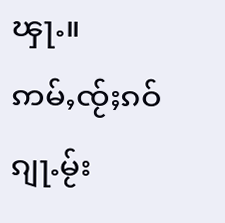ၾႃႉ။
ဢမ်ႇၸႂ်ႈၵဝ်ၵျႃႉမႂ်း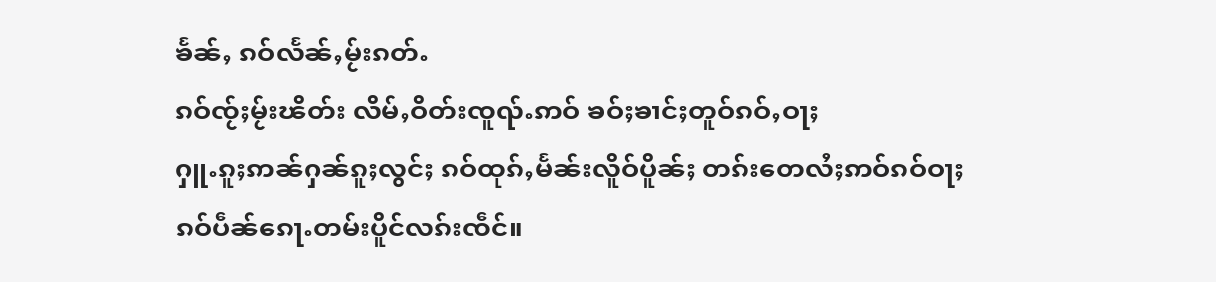ၶႅၼ်ႇ ၵဝ်လႅၼ်ႇမႂ်းၵတ်ႉ
ၵဝ်ၸႂ်ႈမႂ်းၽိတ်း လိမ်ႇဝိတ်းၸူၺ်ႉဢဝ် ၶဝ်ႈၶၢင်ႈတူဝ်ၵဝ်ႇဝႃႈ
ႁူႉၵူႈဢၼ်ႁၼ်ၵူႈလွင်ႈ ၵဝ်ထုၵ်ႇမႅၼ်းလိူဝ်ပိူၼ်ႈ တၵ်းတေလႆႈဢဝ်ၵဝ်ဝႃႈ
ၵဝ်ပဵၼ်ၵေႃႉတမ်းပိူင်လၵ်းၸဵင်။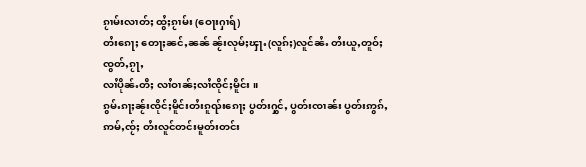ၵႂၢမ်းလၢတ်ႈ ထွႆႈၵႂၢမ်း (ဝေႃးႁၢရ်)
တႆးၵေႃႈ တေႃႈၼင်ႇၼၼ် ၼႂ်းလုမ်ႈၾႃႉ(လူၵ်ႈ)လူင်ၼႆႉ တႆးယူႇတူဝ်ႈၸွတ်ႇၵႂႃႇ
လၢႆပိုၼ်ႉတီႈ လၢႆဝၢၼ်ႈလၢႆၸိုင်ႈမိူင်း ။
ၵွမ်ႉၵႃႈၼႂ်းၸိုင်ႈမိူင်းတႆးၵူၺ်းၵေႃႈ ပွတ်းႁွင်ႇ ပွတ်းၸၢၼ်း ပွတ်းဢွၵ်ႇ
ဢမ်ႇၸႂ်ႈ တႆးလူင်တင်းမူတ်းတင်း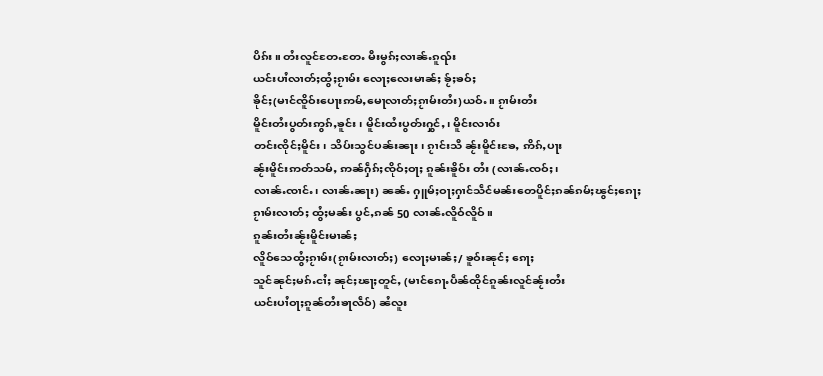ပိၵ်း။ တႆးလူင်တႄႉတႄႉ မီးမွၵ်ႈလၢၼ်ႉၵူၺ်း
ယင်းပၢႆလၢတ်ႈထွႆႈၵႂၢမ်း လေႃႈလေးမၢၼ်ႈ ၶႂ်ႈၶဝ်ႈ
ၶိုင်ႈ(မၢင်ၸိူဝ်းပေႃးဢမ်ႇမေႃလၢတ်ႈၵႂၢမ်းတႆး)ယဝ်ႉ။ ၵႂၢမ်းတႆး
မိူင်းတႆးပွတ်းဢွၵ်ႇၶူင်း၊ မိူင်းထႆးပွတ်းႁွင်ႇ၊ မိူင်းလၢဝ်း
တင်းၸိုင်ႈမိူင်း၊ သိပ်းသွင်ပၼ်းၼႃး၊ ၵႂၢင်းသီ ၼႂ်းမိူင်းၶႄႇ ဢိၵ်ႇပႃး
ၼႂ်းမိူင်းဢတ်သမ်ႇ ဢၼ်ႁဵၵ်ႈၸိုဝ်ႈဝႃႈ ၵူၼ်းၶိူဝ်း တႆး (လၢၼ်ႉၸဝ်ႈ၊
လၢၼ်ႉၸၢင်ႉ၊ လၢၼ်ႉၼႃး) ၼၼ်ႉ ႁူမ်ႈဝႃႈႁၢင်သဵင်မၼ်းတေပိူင်ႈၵၼ်ၵမ်ႈၽွင်ႈၵေႃႈ
ၵႂၢမ်းလၢတ်ႈ ထွႆႈမၼ်း ပွင်ႇၵၼ် 50 လၢၼ်ႉလိူဝ်လိူဝ်။
ၵူၼ်းတႆးၼႂ်းမိူင်းမၢၼ်ႈ
လိူဝ်သေထွႆႈၵႂၢမ်း(ၵႂၢမ်းလၢတ်ႈ) လေႃႈမၢၼ်ႈ/ ၶူဝ်းၼုင်ႈ ၵေႃႈ
သူင်ၼုင်ႈမၵ်ႉငၢႆႈ ၼုင်ႈၽႃႈတူင်ႇ (မၢင်ၵေႃႉပဵၼ်ထိုင်ၵူၼ်းလူင်ၼႂ်းတႆး
ယင်းပၢႆဝႃႈၵူၼ်တႆးၶႃလဵဝ်) ၼႆလူး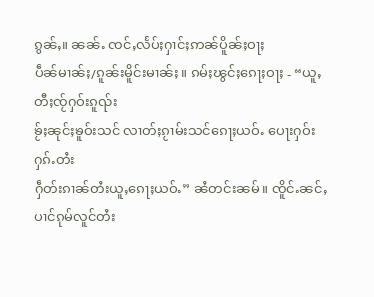ၵွၼ်ႇ။ ၼၼ်ႉ ၸင်ႇလႅပ်ႈႁၢင်ႈဢၼ်ပိူၼ်ႈဝႃႈ
ပဵၼ်မၢၼ်ႈ/ၵူၼ်းမိူင်းမၢၼ်ႈ။ ၵမ်ႈၽွင်ႈၵေႃႈဝႃႈ - “ယူႇတီႈၸႂ်ႁဝ်းၵူၺ်း
ၶႂ်ႈၼုင်ႈၶူဝ်းသင် လၢတ်ႈၵႂၢမ်းသင်ၵေႃႈယဝ်ႉ ပေႃးႁဝ်းႁၵ်ႉတႆး
ႁဵတ်းၵၢၼ်တႆးယူႇၵေႃႈယဝ်ႉ” ၼႆတင်းၼမ်။ ၸိူင်ႉၼင်ႇပၢင်ၵုမ်လူင်တႆး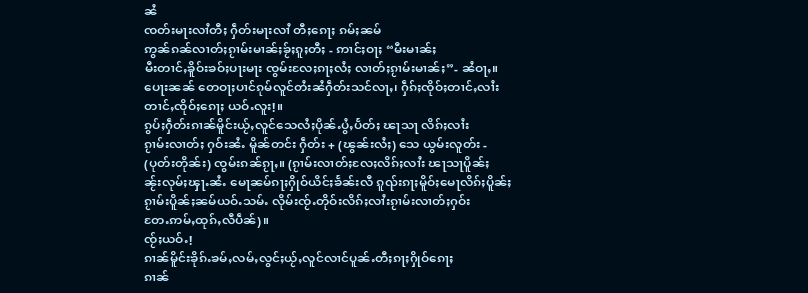ၼႆ
ၸတ်းမႃးလၢႆတီႈ ႁဵတ်းမႃးလၢႆ တီႈၵေႃႈ ၵမ်ႈၼမ်
ဢွၼ်ၵၼ်လၢတ်ႈၵႂၢမ်းမၢၼ်ႈၶႂ်ႈၵူႈတီႈ - ဢၢင်ႈဝႃႈ “မီးမၢၼ်ႈ
မီးတၢင်ႇၶိူဝ်းၶဝ်ႈပႃးမႃး ၸွမ်းလႄႈၵႃႈလႆႈ လၢတ်ႈၵႂၢမ်းမၢၼ်ႈ”- ၼႆဝႃႇ။
ပေႃးၼၼ် တေဝႃႈပၢင်ၵုမ်လူင်တႆးၼႆႁဵတ်းသင်လႃႇ၊ ႁဵၵ်ႈၸိုဝ်ႈတၢင်ႇလၢႆး
တၢင်ႇၸိုဝ်ႈၵေႃႈ ယဝ်ႉလူး!။
ၵွပ်ႈႁဵတ်းၵၢၼ်မိူင်းယႂ်ႇလူင်သေလႆႈပိုၼ်ႉပွႆႇပႅတ်ႈ ၽႃသႃ လိၵ်ႈလၢႆး
ၵႂၢမ်းလၢတ်ႈ ႁဝ်းၼႆႉ မိူၼ်တင်း ႁဵတ်း + (ၽွၼ်းလႆႈ) သေ ယွမ်းလူတ်း -
(ပုတ်းတိုၼ်း) ၸွမ်းၵၼ်ၵႂႃႇ။ (ၵႂၢမ်းလၢတ်ႈလႄႈလိၵ်ႈလၢႆး ၽႃသႃပိူၼ်ႈ
ၼႂ်းလုမ်ႈၾႃႉၼႆႉ မေႃၼမ်ၵႃႈႁိုဝ်ယိင်ႈၶႅၼ်းလီ ၵူၺ်းၵႃႈမိူဝ်ႈမေႃလိၵ်ႈပိူၼ်ႈ
ၵႂၢမ်းပိူၼ်ႈၼမ်ယဝ်ႉသမ်ႉ လိုမ်းၸႂ်ႉတိုဝ်းလိၵ်ႈလၢႆးၵႂၢမ်းလၢတ်ႈႁဝ်း
တႄႉဢမ်ႇထုၵ်ႇလီပဵၼ်)။
ၸႂ်ႈယဝ်ႉ!
ၵၢၼ်မိူင်းၶိုၵ်ႉၶမ်ႇလမ်ႇလွင်ႈယႂ်ႇလူင်လၢင်ပူၼ်ႉတီႈၵႃႈႁိုဝ်ၵေႃႈ
ၵၢၼ်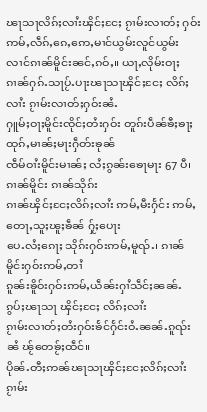ၽႃသႃလိၵ်ႈလၢႆးၾိင်ႈငႄႈ ၵႂၢမ်းလၢတ်ႈ ႁဝ်း
ဢမ်ႇလဵၵ်ႇၵေႇဢေႇမၢင်ယွမ်းလူင်ယွမ်းလၢင်ၵၢၼ်မိူင်းၼင်ႇၵဝ်ႇ။ ယႃႇလိုမ်းဝႃႈ
ၵၢၼ်ႁၵ်ႉသႃပႂ်ႉပႃးၽႃသႃၾိင်ႈငႄႈ လိၵ်ႈလၢႆး ၵႂၢမ်းလၢတ်ႈႁဝ်းၼႆႉ
ႁူမ်ႈဝႃႈမိူင်းၸိုင်ႈတႆးႁဝ်း တူၵ်းပဵၼ်ၶီႈၶႃႈ ထုၵ်ႇမၢၼ်ႈမႃးႁဵတ်းၶုၼ်
ၸဵမ်ဝၢႆးမိူင်းမၢၼ်ႈ လႆႈၵွၼ်းၶေႃမႃး 67 ပီ၊ ၵၢၼ်မိူင်း ၵၢၼ်သိုၵ်း
ၵၢၼ်ၾိင်ႈငႄႈလိၵ်ႈလၢႆး ဢမ်ႇမီးႁႅင်း ဢမ်ႇတေႃႇသူႈၽူႈၶဵၼ် ႁႂ်ႈပေႃး
ပေႉလႆႈၵေႃႈ သိုၵ်းႁဝ်းဢမ်ႇမူၺ်ႉ၊ ၵၢၼ်မိူင်းႁဝ်းဢမ်ႇတၢႆ
ၵူၼ်းၶိူဝ်းႁဝ်းဢမ်ႇယဵၼ်းႁၢႆသဵင်ႈၼၼ်ႉ ၵွပ်ႈၽႃသႃ ၾိင်ႈငႄႈ လိၵ်ႈလၢႆး
ၵႂၢမ်းလၢတ်ႈတႆးႁဝ်းၶႅင်ႁႅင်းဝႆႉၼၼ်ႉၵူၺ်းၼႆ ၽႂ်တေၶႂ်ႈထဵင်။
ပိုၼ်ႉတီႈဢၼ်ၽႃသႃၾိင်ႈငႄႈလိၵ်ႈလၢႆးၵႂၢမ်း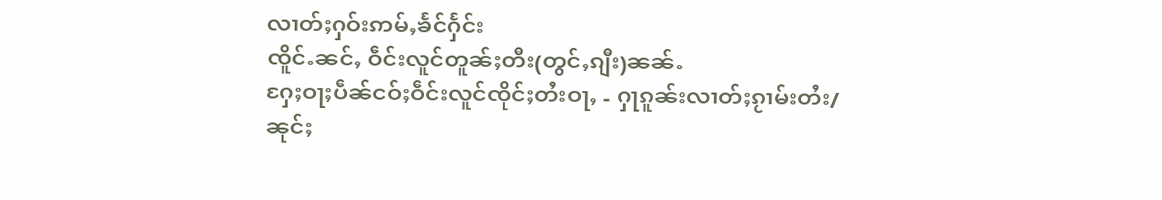လၢတ်ႈႁဝ်းဢမ်ႇၶႅင်ႁႅင်း
ၸိူင်ႉၼင်ႇ ဝဵင်းလူင်တူၼ်ႈတီး(တွင်ႇၵျီး)ၼၼ်ႉ
ႁႄႈဝႃႈပဵၼ်ငဝ်ႈဝဵင်းလူင်ၸိုင်ႈတႆးဝႃႇ - ႁႃၵူၼ်းလၢတ်ႈၵႂၢမ်းတႆး/
ၼုင်ႈ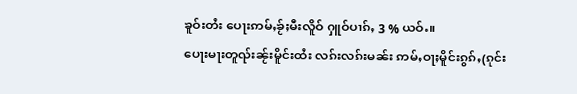ၶူဝ်းတႆး ပေႃးဢမ်ႇၶႂ်ႈမီးလိူဝ် ႁူဝ်ပၢၵ်ႇ 3 % ယဝ်ႉ။
ပေႃးမႃးတူၺ်းၼႂ်းမိူင်းထႆး လၵ်းလၵ်းမၼ်း ဢမ်ႇဝႃႈမိူင်းၵွၵ်ႇ(ၵုင်း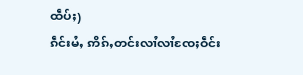ထဵပ်ႈ)
ၵဵင်းမႆႇ ဢိၵ်ႇတင်းလၢႆလၢႆၸႄႈဝဵင်း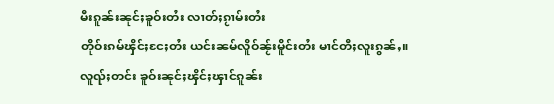မီးၵူၼ်းၼုင်ႈၶူဝ်းတႆး လၢတ်ႈၵႂၢမ်းတႆး
တိုဝ်းၵမ်ၾိင်ႈငႄႈတႆး ယင်းၼမ်လိူဝ်ၼႂ်းမိူင်းတႆး မၢင်တီႈလူးၵွၼ်ႇ။
လူၺ်ႈတင်း ၶူဝ်းၼုင်ႈၾိင်ႈၾၢင်ၵူၼ်း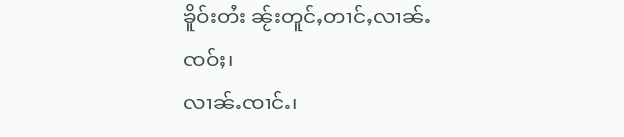ၶိူဝ်းတႆး ၼႂ်းတူင်ႇတၢင်ႇလၢၼ်ႉၸဝ်ႈ၊
လၢၼ်ႉၸၢင်ႉ၊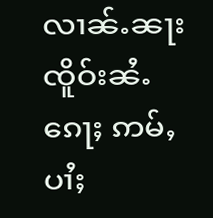လၢၼ်ႉၼႃး ၸိူဝ်းၼႆႉၵေႃႈ ဢမ်ႇပၢႆႈ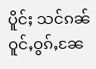ပိူင်ႈ သင်ၵၼ်
ဝူင်ႇဝွၵ်ႇၼႄ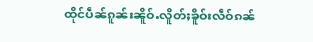ထိုင်ပဵၼ်ၵူၼ်းၼိူဝ်ႉလိူတ်ႈၶိူဝ်းလဵဝ်ၵၼ်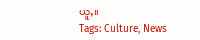ယူႇ။
Tags: Culture, News